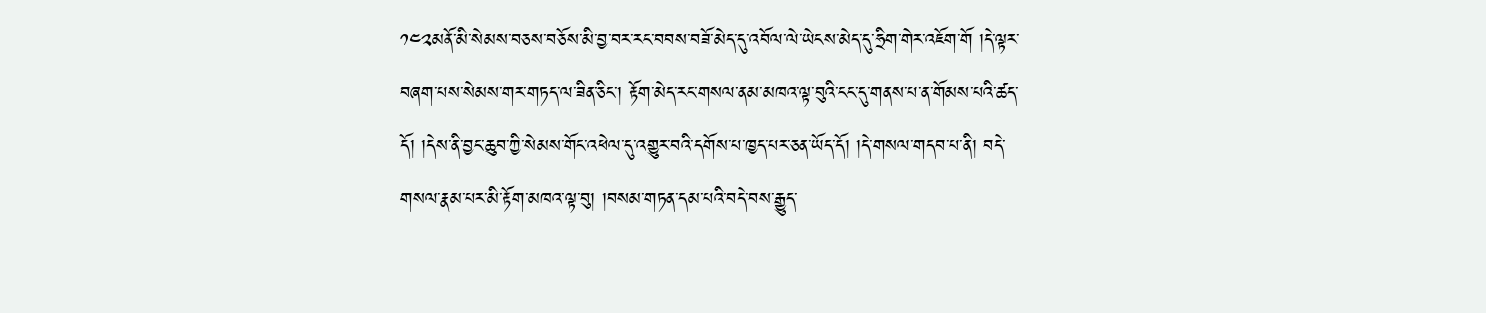༡༤༢མནོ་མི་སེམས་བཅས་བཅོས་མི་བྱ་བར་རང་བབས་བཟོ་མེད་དུ་འབོལ་ལེ་ཡེངས་མེད་དུ་ཧྲིག་གེར་འཇོག་གོ །དེ་ལྟར་བཞག་པས་སེམས་གར་གཏད་ལ་ཟིན་ཅིང་། རྟོག་མེད་རང་གསལ་ནམ་མཁའ་ལྟ་བུའི་ངང་དུ་གནས་པ་ན་གོམས་པའི་ཚད་དོ། །དེས་ནི་བྱང་ཆུབ་ཀྱི་སེམས་གོང་འཕེལ་དུ་འགྱུར་བའི་དགོས་པ་ཁྱད་པར་ཅན་ཡོད་དོ། །དེ་གསལ་གདབ་པ་ནི། བདེ་གསལ་རྣམ་པར་མི་རྟོག་མཁའ་ལྟ་བུ། །བསམ་གཏན་དམ་པའི་བདེ་བས་རྒྱུད་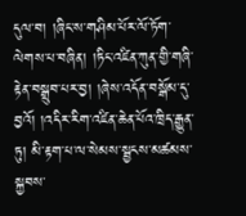དུལ་བ། །ཞིང་ས་གཤིམ་པོར་ལོ་ཏོག་ལེགས་པ་བཞིན། །ཏིང་འཛིན་ཀུན་གྱི་གཞི་རྟེན་བསྒྲུབ་པར་བྱ། །ཞེས་འདོན་བསྒོམ་དུ་བྱའོ། །འདིར་རིག་འཛིན་ཆེན་པོའ་ཁྲིད་རྒྱུན་ཏུ། མི་རྟག་པ་ལ་སེམས་སྦྱངས་མཚམས་སྐྱབས་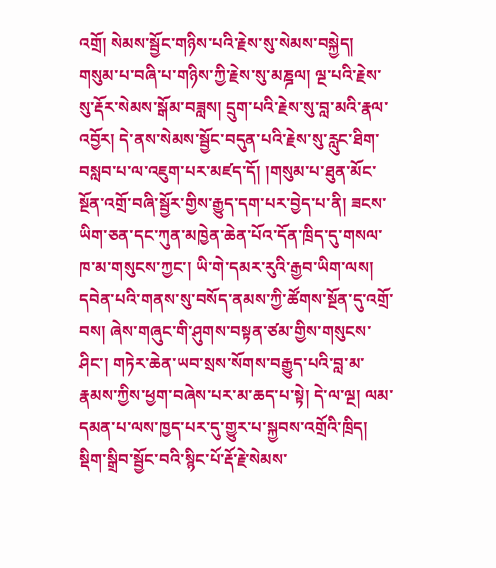འགྲོ། སེམས་སྦྱོང་གཉིས་པའི་རྗེས་སུ་སེམས་བསྐྱེད། གསུམ་པ་བཞི་པ་གཉིས་ཀྱི་རྗེས་སུ་མཎྜལ། ལྔ་པའི་རྗེས་སུ་རྡོར་སེམས་སྒོམ་བཟླས། དྲུག་པའི་རྗེས་སུ་བླ་མའི་རྣལ་འབྱོར། དེ་ནས་སེམས་སྦྱོང་བདུན་པའི་རྗེས་སུ་རླུང་ཐིག་བསླབ་པ་ལ་འཇུག་པར་མཛད་དོ། །གསུམ་པ་ཐུན་མོང་སྔོན་འགྲོ་བཞི་སྦྱོར་གྱིས་རྒྱུད་དག་པར་བྱེད་པ་ནི། ཟངས་ཡིག་ཅན་དང་ཀུན་མཁྱེན་ཆེན་པོའ་དོན་ཁྲིད་དུ་གསལ་ཁ་མ་གསུངས་ཀྱང་། ཡི་གེ་དམར་རུའི་རྒྱབ་ཡིག་ལས། དབེན་པའི་གནས་སུ་བསོད་ནམས་ཀྱི་ཚོགས་སྔོན་དུ་འགྲོ་བས། ཞེས་གཞུང་གི་ཤུགས་བསྟན་ཙམ་གྱིས་གསུངས་ཤིང་། གཏེར་ཆེན་ཡབ་སྲས་སོགས་བརྒྱུད་པའི་བླ་མ་རྣམས་ཀྱིས་ཕྱག་བཞེས་པར་མ་ཆད་པ་སྟེ། དེ་ལ་ལྔ། ལམ་དམན་པ་ལས་ཁྱད་པར་དུ་གྱུར་པ་སྐྱབས་འགྲོའི་ཁྲིད། སྡིག་སྒྲིབ་སྦྱོང་བའི་སྙིང་པོ་རྡོ་རྗེ་སེམས་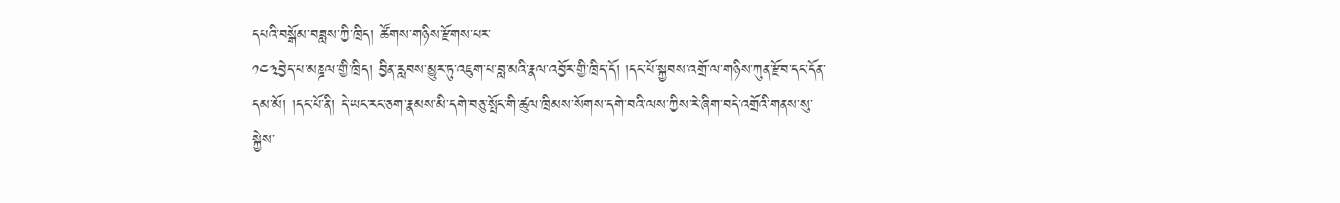དཔའི་བསྒོམ་བཟླས་ཀྱི་ཁྲིད། ཚོགས་གཉིས་རྫོགས་པར་
༡༤༣བྱེད་པ་མཎྜལ་གྱི་ཁྲིད། བྱིན་རླབས་མྱུར་ཏུ་འཇུག་པ་བླ་མའི་རྣལ་འབྱོར་གྱི་ཁྲིད་དོ། །དང་པོ་སྐྱབས་འགྲོ་ལ་གཉིས་ཀུན་རྫོབ་དང་དོན་དམ་མོ། །དང་པོ་ནི། དེ་ཡང་རང་ཅག་རྣམས་མི་དགེ་བཅུ་སྤོང་གི་ཚུལ་ཁྲིམས་སོགས་དགེ་བའི་ལས་ཀྱིས་རེ་ཞིག་བདེ་འགྲོའི་གནས་སུ་སྐྱེས་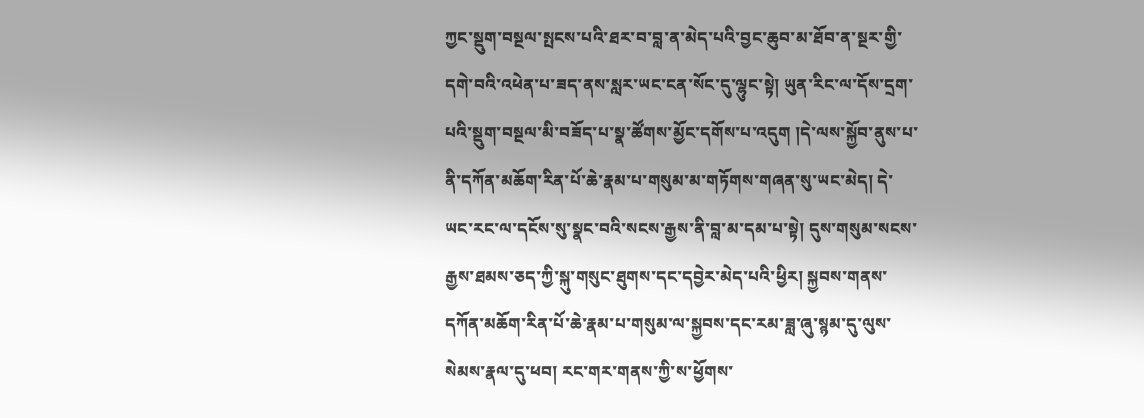ཀྱང་སྡུག་བསྔལ་སྤངས་པའི་ཐར་བ་བླ་ན་མེད་པའི་བྱང་ཆུབ་མ་ཐོབ་ན་སྔར་གྱི་དགེ་བའི་འཕེན་པ་ཟད་ནས་སླར་ཡང་ངན་སོང་དུ་ལྷུང་སྟེ། ཡུན་རིང་ལ་དོས་དྲག་པའི་སྡུག་བསྔལ་མི་བཟོད་པ་སྣ་ཚོགས་མྱོང་དགོས་པ་འདུག །དེ་ལས་སྐྱོབ་ནུས་པ་ནི་དཀོན་མཆོག་རིན་པོ་ཆེ་རྣམ་པ་གསུམ་མ་གཏོགས་གཞན་སུ་ཡང་མེད། དེ་ཡང་རང་ལ་དངོས་སུ་སྣང་བའི་སངས་རྒྱས་ནི་བླ་མ་དམ་པ་སྟེ། དུས་གསུམ་སངས་རྒྱས་ཐམས་ཅད་ཀྱི་སྐུ་གསུང་ཐུགས་དང་དབྱེར་མེད་པའི་ཕྱིར། སྐྱབས་གནས་དཀོན་མཆོག་རིན་པོ་ཆེ་རྣམ་པ་གསུམ་ལ་སྐྱབས་དང་རམ་ཟླ་ཞུ་སྙམ་དུ་ལུས་སེམས་རྣལ་དུ་ཕབ། རང་གར་གནས་ཀྱི་ས་ཕྱོགས་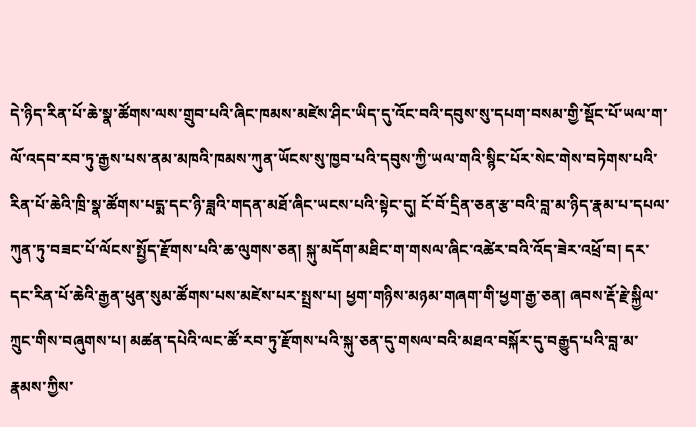དེ་ཉིད་རིན་པོ་ཆེ་སྣ་ཚོགས་ལས་གྲུབ་པའི་ཞིང་ཁམས་མཛེས་ཤིང་ཡིད་དུ་འོང་བའི་དབུས་སུ་དཔག་བསམ་གྱི་སྡོང་པོ་ཡལ་ག་ལོ་འདབ་རབ་ཏུ་རྒྱས་པས་ནམ་མཁའི་ཁམས་ཀུན་ཡོངས་སུ་ཁྱབ་པའི་དབུས་ཀྱི་ཡལ་གའི་སྙིང་པོར་སེང་གེས་བཏེགས་པའི་རིན་པོ་ཆེའི་ཁྲི་སྣ་ཚོགས་པདྨ་དང་ཉི་ཟླའི་གདན་མཐོ་ཞིང་ཡངས་པའི་སྟེང་དུ། ངོ་བོ་དྲིན་ཅན་རྩ་བའི་བླ་མ་ཉིད་རྣམ་པ་དཔལ་ཀུན་ཏུ་བཟང་པོ་ལོངས་སྤྱོད་རྫོགས་པའི་ཆ་ལུགས་ཅན། སྐུ་མདོག་མཐིང་ག་གསལ་ཞིང་འཚེར་བའི་འོད་ཟེར་འཕྲོ་བ། དར་དང་རིན་པོ་ཆེའི་རྒྱན་ཕུན་སུམ་ཚོགས་པས་མཛེས་པར་སྤྲས་པ། ཕྱག་གཉིས་མཉམ་གཞག་གི་ཕྱག་རྒྱ་ཅན། ཞབས་རྡོ་རྗེ་སྐྱིལ་ཀྲུང་གིས་བཞུགས་པ། མཚན་དཔེའི་ལང་ཚོ་རབ་ཏུ་རྫོགས་པའི་སྐུ་ཅན་དུ་གསལ་བའི་མཐའ་བསྐོར་དུ་བརྒྱུད་པའི་བླ་མ་རྣམས་ཀྱིས་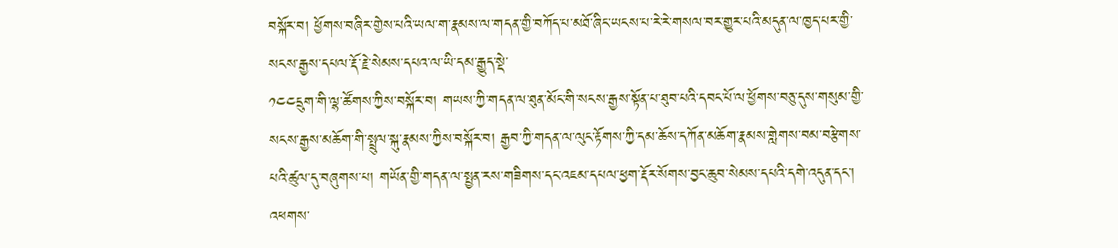བསྐོར་བ། ཕྱོགས་བཞིར་གྱེས་པའི་ཡལ་ག་རྣམས་ལ་གདན་གྱི་བཀོད་པ་མཐོ་ཞིང་ཡངས་པ་རེ་རེ་གསལ་བར་གྱུར་པའི་མདུན་ལ་ཁྱད་པར་གྱི་སངས་རྒྱས་དཔལ་རྡོ་རྗེ་སེམས་དཔའ་ལ་ཡི་དམ་རྒྱུད་སྡེ་
༡༤༤དྲུག་གི་ལྷ་ཚོགས་ཀྱིས་བསྐོར་བ། གཡས་ཀྱི་གདན་ལ་ཐུན་མོང་གི་སངས་རྒྱས་སྟོན་པ་ཐུབ་པའི་དབང་པོ་ལ་ཕྱོགས་བཅུ་དུས་གསུམ་གྱི་སངས་རྒྱས་མཆོག་གི་སྤྲུལ་སྐུ་རྣམས་ཀྱིས་བསྐོར་བ། རྒྱབ་ཀྱི་གདན་ལ་ལུང་རྟོགས་ཀྱི་དམ་ཆོས་དཀོན་མཆོག་རྣམས་གླེགས་བམ་བརྩེགས་པའི་ཚུལ་དུ་བཞུགས་པ། གཡོན་གྱི་གདན་ལ་སྤྱན་རས་གཟིགས་དང་འཇམ་དཔལ་ཕྱག་རྡོར་སོགས་བྱང་ཆུབ་སེམས་དཔའི་དགེ་འདུན་དང་། འཕགས་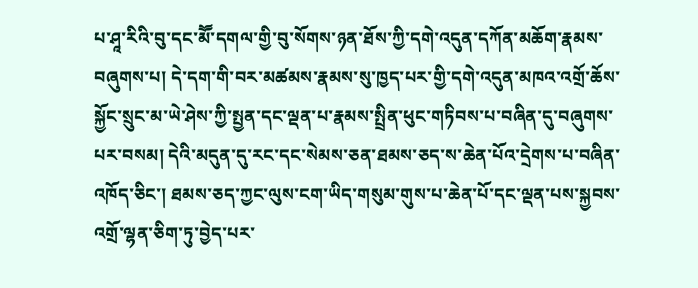པ་ཤཱ་རིའི་བུ་དང་མཽ་དགལ་གྱི་བུ་སོགས་ཉན་ཐོས་ཀྱི་དགེ་འདུན་དཀོན་མཆོག་རྣམས་བཞུགས་པ། དེ་དག་གི་བར་མཚམས་རྣམས་སུ་ཁྱད་པར་གྱི་དགེ་འདུན་མཁའ་འགྲོ་ཆོས་སྐྱོང་སྲུང་མ་ཡེ་ཤེས་ཀྱི་སྤྱན་དང་ལྡན་པ་རྣམས་སྤྲིན་ཕུང་གཏིབས་པ་བཞིན་དུ་བཞུགས་པར་བསམ། དེའི་མདུན་དུ་རང་དང་སེམས་ཅན་ཐམས་ཅད་ས་ཆེན་པོའ་དྲེགས་པ་བཞིན་འཁོད་ཅིང་། ཐམས་ཅད་ཀྱང་ལུས་ངག་ཡིད་གསུམ་གུས་པ་ཆེན་པོ་དང་ལྡན་པས་སྐྱབས་འགྲོ་ལྷན་ཅིག་ཏུ་བྱེད་པར་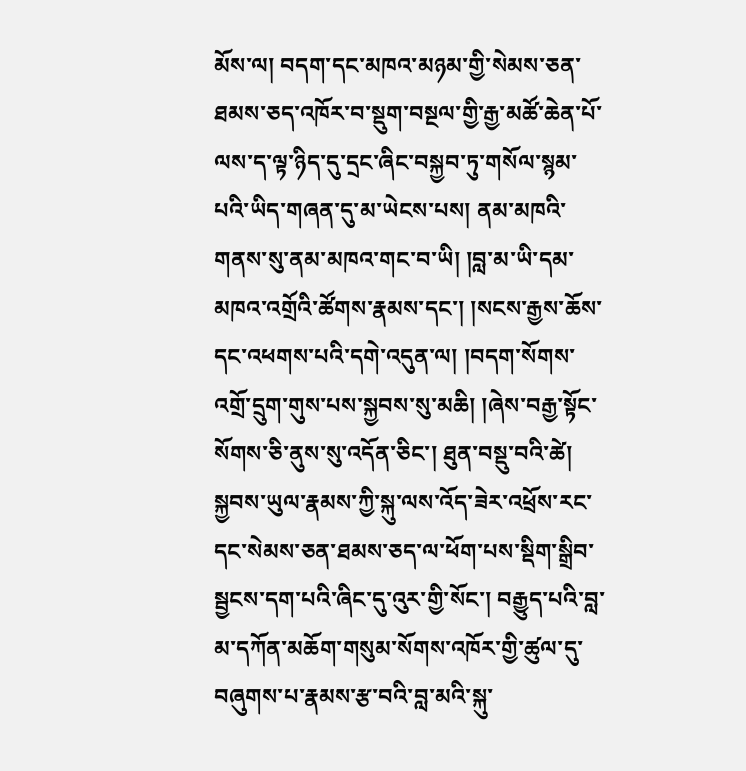མོས་ལ། བདག་དང་མཁའ་མཉམ་གྱི་སེམས་ཅན་ཐམས་ཅད་འཁོར་བ་སྡུག་བསྔལ་གྱི་རྒྱ་མཚོ་ཆེན་པོ་ལས་ད་ལྟ་ཉིད་དུ་དྲང་ཞིང་བསྐྱབ་ཏུ་གསོལ་སྙམ་པའི་ཡིད་གཞན་དུ་མ་ཡེངས་པས། ནམ་མཁའི་གནས་སུ་ནམ་མཁའ་གང་བ་ཡི། །བླ་མ་ཡི་དམ་མཁའ་འགྲོའི་ཚོགས་རྣམས་དང་། །སངས་རྒྱས་ཆོས་དང་འཕགས་པའི་དགེ་འདུན་ལ། །བདག་སོགས་འགྲོ་དྲུག་གུས་པས་སྐྱབས་སུ་མཆི། །ཞེས་བརྒྱ་སྟོང་སོགས་ཅི་ནུས་སུ་འདོན་ཅིང་། ཐུན་བསྡུ་བའི་ཚེ། སྐྱབས་ཡུལ་རྣམས་ཀྱི་སྐུ་ལས་འོད་ཟེར་འཕྲོས་རང་དང་སེམས་ཅན་ཐམས་ཅད་ལ་ཕོག་པས་སྡིག་སྒྲིབ་སྦྱངས་དག་པའི་ཞིང་དུ་འུར་གྱི་སོང་། བརྒྱུད་པའི་བླ་མ་དཀོན་མཆོག་གསུམ་སོགས་འཁོར་གྱི་ཚུལ་དུ་བཞུགས་པ་རྣམས་རྩ་བའི་བླ་མའི་སྐུ་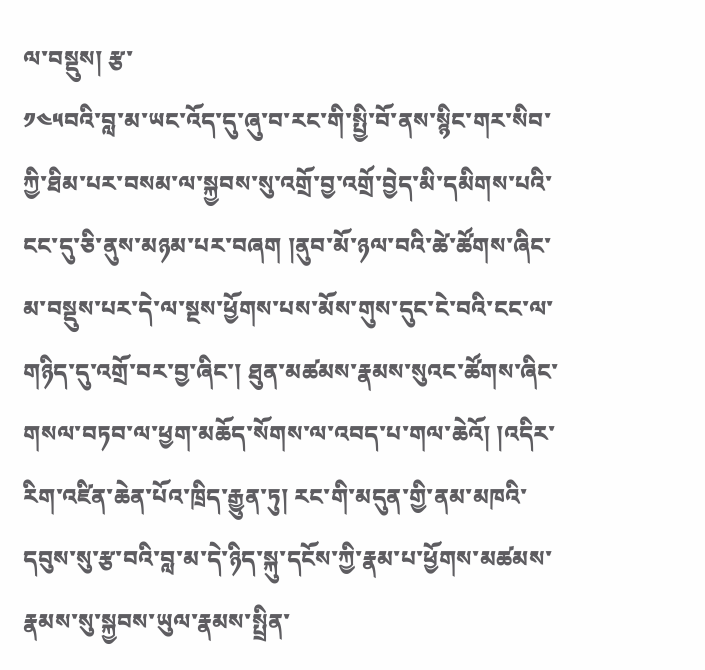ལ་བསྡུས། རྩ་
༡༤༥བའི་བླ་མ་ཡང་འོད་དུ་ཞུ་བ་རང་གི་སྤྱི་བོ་ནས་སྙིང་གར་སིབ་ཀྱི་ཐིམ་པར་བསམ་ལ་སྐྱབས་སུ་འགྲོ་བྱ་འགྲོ་བྱེད་མི་དམིགས་པའི་ངང་དུ་ཅི་ནུས་མཉམ་པར་བཞག །ནུབ་མོ་ཉལ་བའི་ཚེ་ཚོགས་ཞིང་མ་བསྡུས་པར་དེ་ལ་སྔས་ཕྱོགས་པས་མོས་གུས་དུང་ངེ་བའི་ངང་ལ་གཉིད་དུ་འགྲོ་བར་བྱ་ཞིང་། ཐུན་མཚམས་རྣམས་སུའང་ཚོགས་ཞིང་གསལ་བཏབ་ལ་ཕྱག་མཆོད་སོགས་ལ་འབད་པ་གལ་ཆེའོ། །འདིར་རིག་འཛིན་ཆེན་པོའ་ཁྲིད་རྒྱུན་ཏུ། རང་གི་མདུན་གྱི་ནམ་མཁའི་དབུས་སུ་རྩ་བའི་བླ་མ་དེ་ཉིད་སྐུ་དངོས་ཀྱི་རྣམ་པ་ཕྱོགས་མཚམས་རྣམས་སུ་སྐྱབས་ཡུལ་རྣམས་སྤྲིན་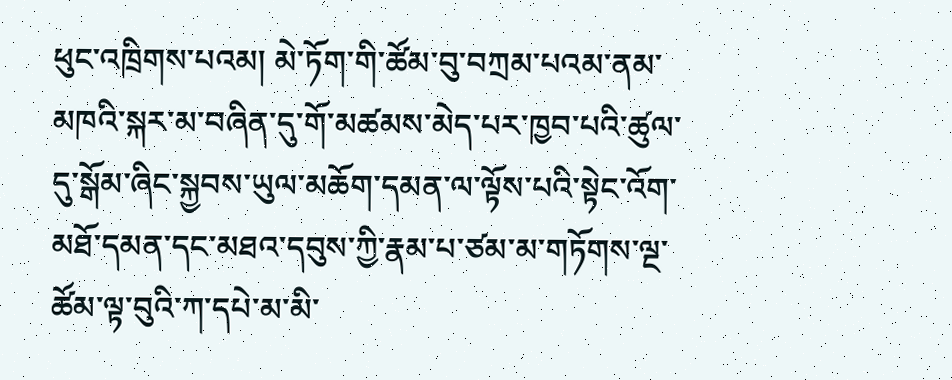ཕུང་འཁྲིགས་པའམ། མེ་ཏོག་གི་ཚོམ་བུ་བཀྲམ་པའམ་ནམ་མཁའི་སྐར་མ་བཞིན་དུ་གོ་མཚམས་མེད་པར་ཁྱབ་པའི་ཚུལ་དུ་སྒོམ་ཞིང་སྐྱབས་ཡུལ་མཆོག་དམན་ལ་ལྟོས་པའི་སྟེང་འོག་མཐོ་དམན་དང་མཐའ་དབུས་ཀྱི་རྣམ་པ་ཙམ་མ་གཏོགས་ལྔ་ཚོམ་ལྟ་བུའི་ཀ་དཔེ་མ་མི་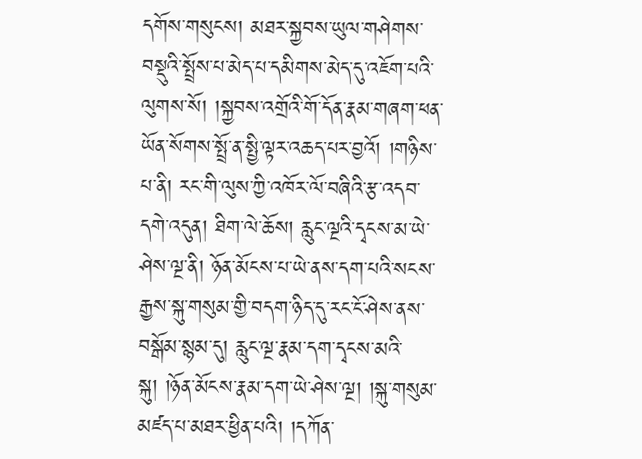དགོས་གསུངས། མཐར་སྐྱབས་ཡུལ་གཤེགས་བསྡུའི་སྤྲོས་པ་མེད་པ་དམིགས་མེད་དུ་འཇོག་པའི་ལུགས་སོ། །སྐྱབས་འགྲོའི་གོ་དོན་རྣམ་གཞག་ཕན་ཡོན་སོགས་སྤྲོ་ན་སྤྱི་ལྟར་འཆད་པར་བྱའོ། །གཉིས་པ་ནི། རང་གི་ལུས་ཀྱི་འཁོར་ལོ་བཞིའི་རྩ་འདབ་དགེ་འདུན། ཐིག་ལེ་ཆོས། རླུང་ལྔའི་དྭངས་མ་ཡེ་ཤེས་ལྔ་ནི། ཉོན་མོངས་པ་ཡེ་ནས་དག་པའི་སངས་རྒྱས་སྐུ་གསུམ་གྱི་བདག་ཉིད་དུ་རང་ངོ་ཤེས་ནས་བསྒོམ་སྙམ་དུ། རླུང་ལྔ་རྣམ་དག་དྭངས་མའི་སྐུ། །ཉོན་མོངས་རྣམ་དག་ཡེ་ཤེས་ལྔ། །སྐུ་གསུམ་མཛད་པ་མཐར་ཕྱིན་པའི། །དཀོན་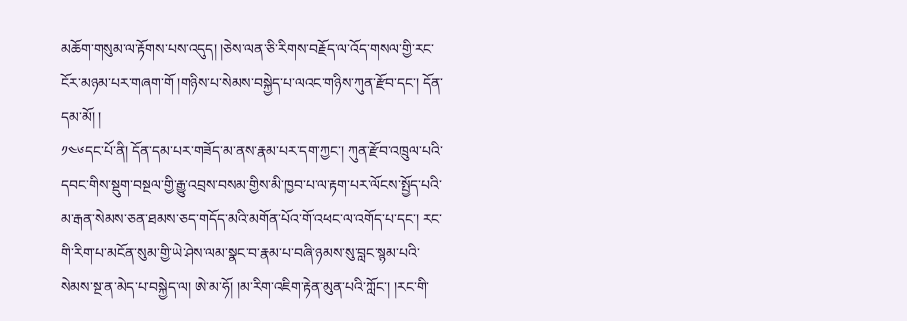མཆོག་གསུམ་ལ་རྟོགས་པས་འདུད། །ཅེས་ལན་ཅི་རིགས་བརྗོད་ལ་འོད་གསལ་གྱི་རང་ངོར་མཉམ་པར་གཞག་གོ །གཉིས་པ་སེམས་བསྐྱེད་པ་ལའང་གཉིས་ཀུན་རྫོབ་དང་། དོན་དམ་མོ། །
༡༤༦དང་པོ་ནི། དོན་དམ་པར་གཟོད་མ་ནས་རྣམ་པར་དག་ཀྱང་། ཀུན་རྫོབ་འཁྲུལ་པའི་དབང་གིས་སྡུག་བསྔལ་གྱི་རྒྱུ་འབྲས་བསམ་གྱིས་མི་ཁྱབ་པ་ལ་རྟག་པར་ལོངས་སྤྱོད་པའི་མ་རྒན་སེམས་ཅན་ཐམས་ཅད་གདོད་མའི་མགོན་པོའ་གོ་འཕང་ལ་འགོད་པ་དང་། རང་གི་རིག་པ་མངོན་སུམ་གྱི་ཡེ་ཤེས་ལམ་སྣང་བ་རྣམ་པ་བཞི་ཉམས་སུ་བླང་སྙམ་པའི་སེམས་སྔ་ན་མེད་པ་བསྐྱེད་ལ། ཨེ་མ་ཧོ། །མ་རིག་འཇིག་རྟེན་མུན་པའི་ཀློང་། །རང་གི་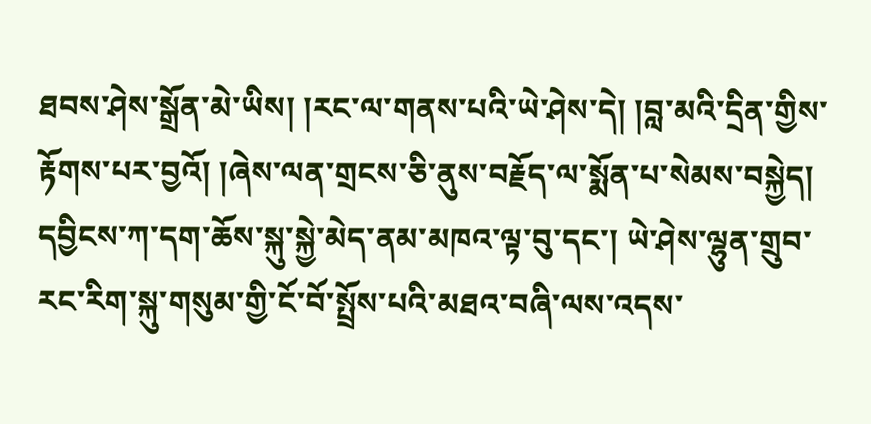ཐབས་ཤེས་སྒྲོན་མེ་ཡིས། །རང་ལ་གནས་པའི་ཡེ་ཤེས་དེ། །བླ་མའི་དྲིན་གྱིས་རྟོགས་པར་བྱའོ། །ཞེས་ལན་གྲངས་ཅི་ནུས་བརྗོད་ལ་སྨོན་པ་སེམས་བསྐྱེད། དབྱིངས་ཀ་དག་ཆོས་སྐུ་སྐྱེ་མེད་ནམ་མཁའ་ལྟ་བུ་དང་། ཡེ་ཤེས་ལྷུན་གྲུབ་རང་རིག་སྐུ་གསུམ་གྱི་ངོ་བོ་སྤྲོས་པའི་མཐའ་བཞི་ལས་འདས་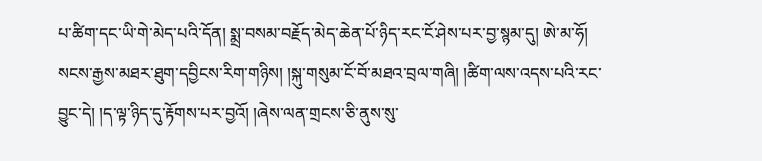པ་ཚིག་དང་ཡི་གེ་མེད་པའི་དོན། སྨྲ་བསམ་བརྗོད་མེད་ཆེན་པོ་ཉིད་རང་ངོ་ཤེས་པར་བྱ་སྙམ་དུ། ཨེ་མ་ཧོ། སངས་རྒྱས་མཐར་ཐུག་དབྱིངས་རིག་གཉིས། །སྐུ་གསུམ་ངོ་བོ་མཐའ་བྲལ་གཞི། །ཚིག་ལས་འདས་པའི་རང་བྱུང་དེ། །ད་ལྟ་ཉིད་དུ་རྟོགས་པར་བྱའོ། །ཞེས་ལན་གྲངས་ཅི་ནུས་སུ་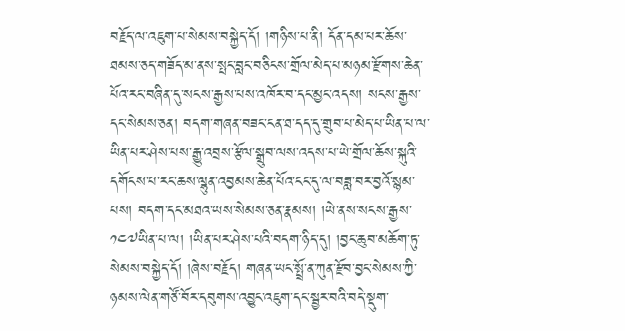བརྗོད་ལ་འཇུག་པ་སེམས་བསྐྱེད་དོ། །གཉིས་པ་ནི། དོན་དམ་པར་ཆོས་ཐམས་ཅད་གཟོད་མ་ནས་སྤང་བླང་བཅིངས་གྲོལ་མེད་པ་མཉམ་རྫོགས་ཆེན་པོའ་རང་བཞིན་དུ་སངས་རྒྱས་པས་འཁོར་བ་དང་མྱང་འདས། སངས་རྒྱས་དང་སེམས་ཅན། བདག་གཞན་བཟང་ངན་ཐ་དད་དུ་གྲུབ་པ་མེད་པ་ཡིན་པ་ལ་ཡིན་པར་ཤེས་པས་རྒྱུ་འབྲས་རྩོལ་སྒྲུབ་ལས་འདས་པ་ཡེ་གྲོལ་ཆོས་སྐུའི་དགོངས་པ་རང་ཆས་ལྷུན་འབྱམས་ཆེན་པོའ་ངང་དུ་ལ་བཟླ་བར་བྱའོ་སྙམ་པས། བདག་དང་མཐའ་ཡས་སེམས་ཅན་རྣམས། །ཡེ་ནས་སངས་རྒྱས་
༡༤༧ཡིན་པ་ལ། །ཡིན་པར་ཤེས་པའི་བདག་ཉིད་དུ། །བྱང་ཆུབ་མཆོག་ཏུ་སེམས་བསྐྱེད་དོ། །ཞེས་བརྗོད། གཞན་ཡང་སྤྲོ་ན་ཀུན་རྫོབ་བྱང་སེམས་ཀྱི་ཉམས་ལེན་གཙོ་བོར་དབུགས་འབྱུང་འཇུག་དང་སྦྱར་བའི་བདེ་སྡུག་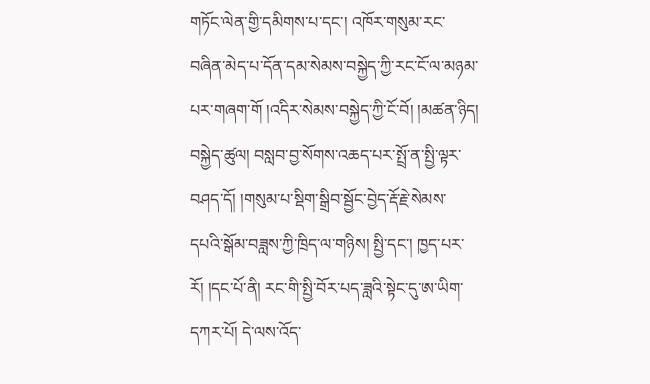གཏོང་ལེན་གྱི་དམིགས་པ་དང་། འཁོར་གསུམ་རང་བཞིན་མེད་པ་དོན་དམ་སེམས་བསྐྱེད་ཀྱི་རང་ངོ་ལ་མཉམ་པར་གཞག་གོ །འདིར་སེམས་བསྐྱེད་ཀྱི་ངོ་བོ། །མཚན་ཉིད། བསྐྱེད་ཚུལ། བསླབ་བྱ་སོགས་འཆད་པར་སྤྲོ་ན་སྤྱི་ལྟར་བཤད་དོ། །གསུམ་པ་སྡིག་སྒྲིབ་སྦྱོང་བྱེད་རྡོ་རྗེ་སེམས་དཔའི་སྒོམ་བཟླས་ཀྱི་ཁྲིད་ལ་གཉིས། སྤྱི་དང་། ཁྱད་པར་རོ། །དང་པོ་ནི། རང་གི་སྤྱི་བོར་པད་ཟླའི་སྟེང་དུ་ཨ་ཡིག་དཀར་པོ། དེ་ལས་འོད་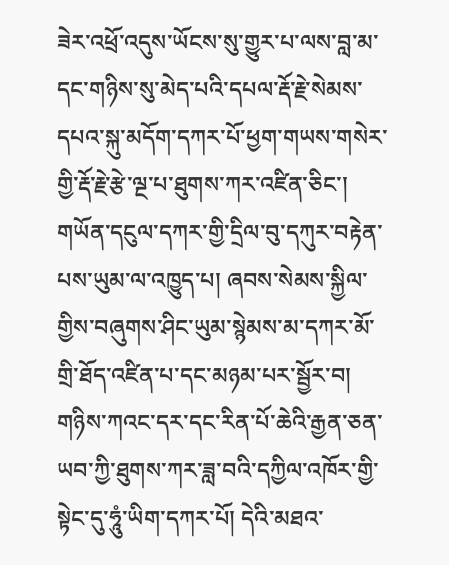ཟེར་འཕྲོ་འདུས་ཡོངས་སུ་གྱུར་པ་ལས་བླ་མ་དང་གཉིས་སུ་མེད་པའི་དཔལ་རྡོ་རྗེ་སེམས་དཔའ་སྐུ་མདོག་དཀར་པོ་ཕྱག་གཡས་གསེར་གྱི་རྡོ་རྗེ་རྩེ་ལྔ་པ་ཐུགས་ཀར་འཛིན་ཅིང་། གཡོན་དངུལ་དཀར་གྱི་དྲིལ་བུ་དཀུར་བརྟེན་པས་ཡུམ་ལ་འཁྱུད་པ། ཞབས་སེམས་སྐྱིལ་གྱིས་བཞུགས་ཤིང་ཡུམ་སྙེམས་མ་དཀར་མོ་གྲི་ཐོད་འཛིན་པ་དང་མཉམ་པར་སྦྱོར་བ། གཉིས་ཀའང་དར་དང་རིན་པོ་ཆེའི་རྒྱན་ཅན་ཡབ་ཀྱི་ཐུགས་ཀར་ཟླ་བའི་དཀྱིལ་འཁོར་གྱི་སྟེང་དུ་ཧཱུཾ་ཡིག་དཀར་པོ། དེའི་མཐའ་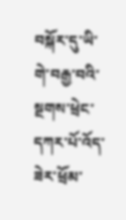བསྐོར་དུ་ཡི་གེ་བརྒྱ་བའི་སྔགས་ཕྲེང་དཀར་པོ་འོད་ཟེར་ཕྲོམ་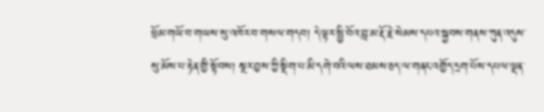ཕྲོམ་གཡོ་བ་གཡས་སུ་འཁོར་བ་གསལ་གདབ། དེ་ལྟར་སྤྱི་བོའ་བླ་མ་རྡོ་རྗེ་སེམས་དཔའ་སྐྱབས་གནས་ཀུན་འདུས་སུ་མོས་པ་རྟེན་གྱི་སྟོབས། སྔར་བྱས་ཀྱི་སྡིག་པ་མི་དགེ་བའི་ལས་ཐམས་ཅད་ལ་གནང་འགྱོད་དྲག་པོས་དཔལ་ལྡན་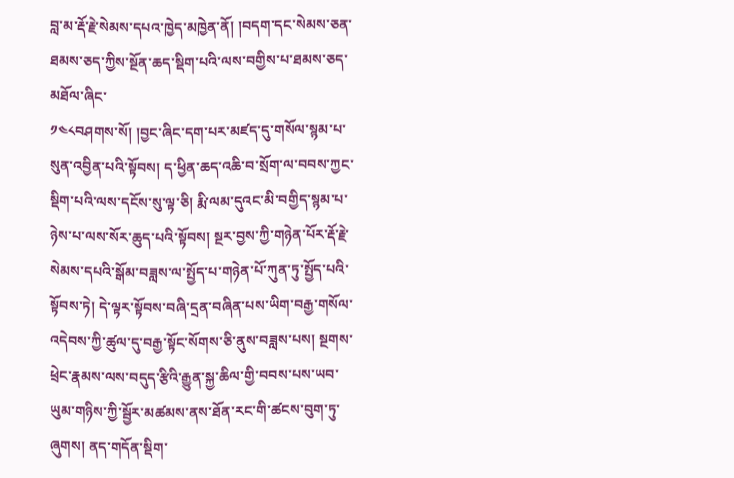བླ་མ་རྡོ་རྗེ་སེམས་དཔའ་ཁྱེད་མཁྱེན་ནོ། །བདག་དང་སེམས་ཅན་ཐམས་ཅད་ཀྱིས་སྔོན་ཆད་སྡིག་པའི་ལས་བགྱིས་པ་ཐམས་ཅད་མཐོལ་ཞིང་
༡༤༨བཤགས་སོ། །བྱང་ཞིང་དག་པར་མཛད་དུ་གསོལ་སྙམ་པ་སུན་འབྱིན་པའི་སྟོབས། ད་ཕྱིན་ཆད་འཆི་བ་སྲོག་ལ་བབས་ཀྱང་སྡིག་པའི་ལས་དངོས་སུ་ལྟ་ཅི། རྨི་ལམ་དུའང་མི་བགྱིད་སྙམ་པ་ཉེས་པ་ལས་སོར་ཆུད་པའི་སྟོབས། སྔར་བྱས་ཀྱི་གཉེན་པོར་རྡོ་རྗེ་སེམས་དཔའི་སྒོམ་བཟླས་ལ་སྤྱོད་པ་གཉེན་པོ་ཀུན་ཏུ་སྤྱོད་པའི་སྟོབས་ཏེ། དེ་ལྟར་སྟོབས་བཞི་དྲན་བཞིན་པས་ཡིག་བརྒྱ་གསོལ་འདེབས་ཀྱི་ཚུལ་དུ་བརྒྱ་སྟོང་སོགས་ཅི་ནུས་བཟླས་པས། སྔགས་ཕྲེང་རྣམས་ལས་བདུད་རྩིའི་རྒྱུན་སྐྱ་ཆིལ་གྱི་བབས་པས་ཡབ་ཡུམ་གཉིས་ཀྱི་སྦྱོར་མཚམས་ནས་ཐོན་རང་གི་ཚངས་བུག་ཏུ་ཞུགས། ནད་གདོན་སྡིག་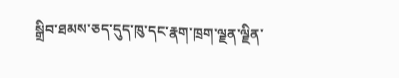སྒྲིབ་ཐམས་ཅད་དུད་ཁུ་དང་རྣག་ཁྲག་ལྗན་ལྗིན་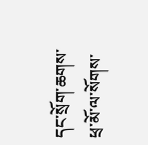དང་སྲོག་ཆགས་ཕྲ་མོ་ལ་སོགས་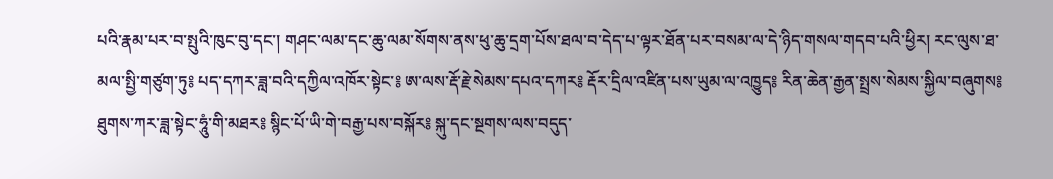པའི་རྣམ་པར་བ་སྤུའི་ཁུང་བུ་དང་། གཤང་ལམ་དང་ཆུ་ལམ་སོགས་ནས་ཕུ་ཆུ་དྲག་པོས་ཐལ་བ་དེད་པ་ལྟར་ཐོན་པར་བསམ་ལ་དེ་ཉིད་གསལ་གདབ་པའི་ཕྱིར། རང་ལུས་ཐ་མལ་སྤྱི་གཙུག་ཏུ༔ པད་དཀར་ཟླ་བའི་དཀྱིལ་འཁོར་སྟེང་༔ ཨ་ལས་རྡོ་རྗེ་སེམས་དཔའ་དཀར༔ རྡོར་དྲིལ་འཛིན་པས་ཡུམ་ལ་འཁྱུད༔ རིན་ཆེན་རྒྱན་སྤྲས་སེམས་སྐྱིལ་བཞུགས༔ ཐུགས་ཀར་ཟླ་སྟེང་ཧཱུཾ་གི་མཐར༔ སྙིང་པོ་ཡི་གེ་བརྒྱ་པས་བསྐོར༔ སྐུ་དང་སྔགས་ལས་བདུད་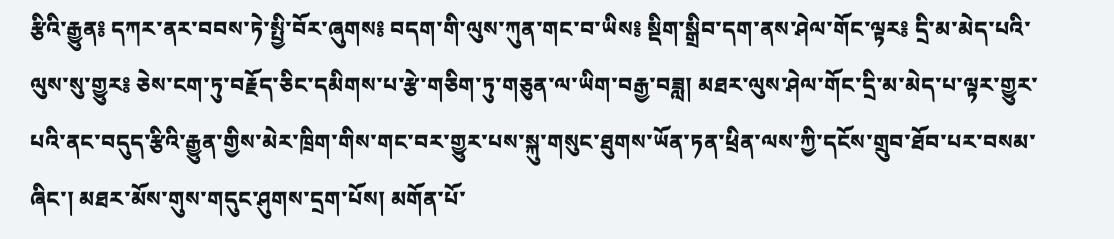རྩིའི་རྒྱུན༔ དཀར་ནར་བབས་ཏེ་སྤྱི་བོར་ཞུགས༔ བདག་གི་ལུས་ཀུན་གང་བ་ཡིས༔ སྡིག་སྒྲིབ་དག་ནས་ཤེལ་གོང་ལྟར༔ དྲི་མ་མེད་པའི་ལུས་སུ་གྱུར༔ ཅེས་ངག་ཏུ་བརྗོད་ཅིང་དམིགས་པ་རྩེ་གཅིག་ཏུ་གཅུན་ལ་ཡིག་བརྒྱ་བཟླ། མཐར་ལུས་ཤེལ་གོང་དྲི་མ་མེད་པ་ལྟར་གྱུར་པའི་ནང་བདུད་རྩིའི་རྒྱུན་གྱིས་མེར་ཁྲིག་གིས་གང་བར་གྱུར་པས་སྐུ་གསུང་ཐུགས་ཡོན་ཏན་ཕྲིན་ལས་ཀྱི་དངོས་གྲུབ་ཐོབ་པར་བསམ་ཞིང་། མཐར་མོས་གུས་གདུང་ཤུགས་དྲག་པོས། མགོན་པོ་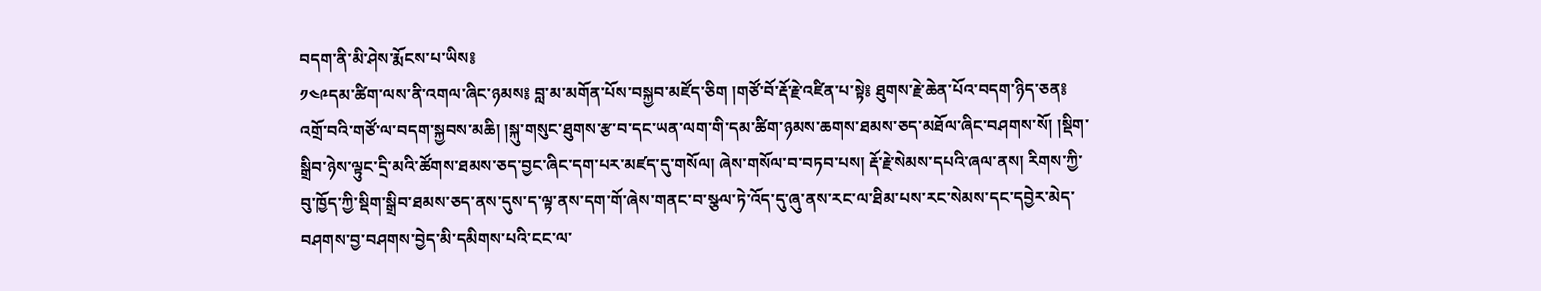བདག་ནི་མི་ཤེས་རྨོངས་པ་ཡིས༔
༡༤༩དམ་ཚིག་ལས་ནི་འགལ་ཞིང་ཉམས༔ བླ་མ་མགོན་པོས་བསྐྱབ་མཛོད་ཅིག །གཙོ་བོ་རྡོ་རྗེ་འཛིན་པ་སྟེ༔ ཐུགས་རྗེ་ཆེན་པོའ་བདག་ཉིད་ཅན༔ འགྲོ་བའི་གཙོ་ལ་བདག་སྐྱབས་མཆི། །སྐུ་གསུང་ཐུགས་རྩ་བ་དང་ཡན་ལག་གི་དམ་ཚིག་ཉམས་ཆགས་ཐམས་ཅད་མཐོལ་ཞིང་བཤགས་སོ། །སྡིག་སྒྲིབ་ཉེས་ལྟུང་དྲི་མའི་ཚོགས་ཐམས་ཅད་བྱང་ཞིང་དག་པར་མཛད་དུ་གསོལ། ཞེས་གསོལ་བ་བཏབ་པས། རྡོ་རྗེ་སེམས་དཔའི་ཞལ་ནས། རིགས་ཀྱི་བུ་ཁྱོད་ཀྱི་སྡིག་སྒྲིབ་ཐམས་ཅད་ནས་དུས་ད་ལྟ་ནས་དག་གོ་ཞེས་གནང་བ་སྩལ་ཏེ་འོད་དུ་ཞུ་ནས་རང་ལ་ཐིམ་པས་རང་སེམས་དང་དབྱེར་མེད་བཤགས་བྱ་བཤགས་བྱེད་མི་དམིགས་པའི་ངང་ལ་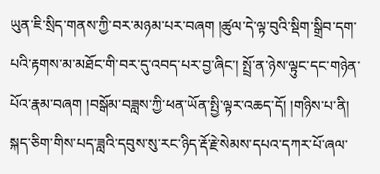ཡུན་ཇི་སྲིད་གནས་ཀྱི་བར་མཉམ་པར་བཞག །ཚུལ་དེ་ལྟ་བུའི་སྡིག་སྒྲིབ་དག་པའི་རྟགས་མ་མཐོང་གི་བར་དུ་འབད་པར་བྱ་ཞིང་། སྤྲོ་ན་ཉེས་ལྟུང་དང་གཉེན་པོའ་རྣམ་བཞག །བསྒོམ་བཟླས་ཀྱི་ཕན་ཡོན་སྤྱི་ལྟར་འཆད་དོ། །གཉིས་པ་ནི། སྐད་ཅིག་གིས་པད་ཟླའི་དབུས་སུ་རང་ཉིད་རྡོ་རྗེ་སེམས་དཔའ་དཀར་པོ་ཞལ་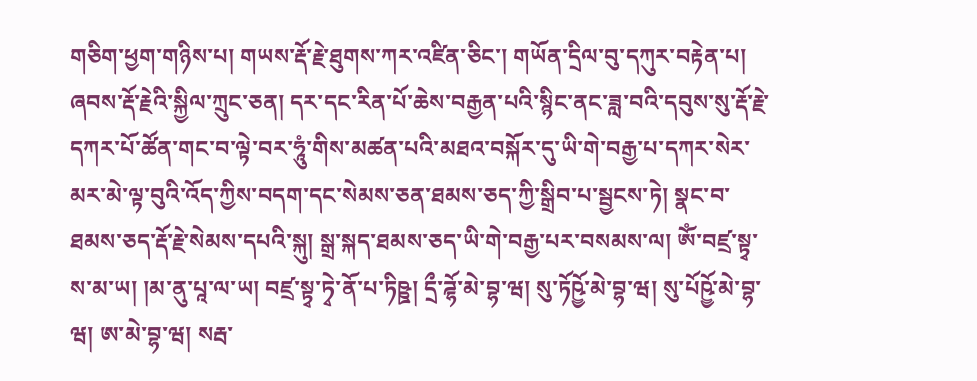གཅིག་ཕྱག་གཉིས་པ། གཡས་རྡོ་རྗེ་ཐུགས་ཀར་འཛིན་ཅིང་། གཡོན་དྲིལ་བུ་དཀུར་བརྟེན་པ། ཞབས་རྡོ་རྗེའི་སྐྱིལ་ཀྲུང་ཅན། དར་དང་རིན་པོ་ཆེས་བརྒྱན་པའི་སྙིང་ནང་ཟླ་བའི་དབུས་སུ་རྡོ་རྗེ་དཀར་པོ་ཚོན་གང་བ་ལྟེ་བར་ཧཱུཾ་གིས་མཚན་པའི་མཐའ་བསྐོར་དུ་ཡི་གེ་བརྒྱ་པ་དཀར་སེར་མར་མེ་ལྟ་བུའི་འོད་ཀྱིས་བདག་དང་སེམས་ཅན་ཐམས་ཅད་ཀྱི་སྒྲིབ་པ་སྦྱངས་ཏེ། སྣང་བ་ཐམས་ཅད་རྡོ་རྗེ་སེམས་དཔའི་སྐུ། སྒྲ་སྐད་ཐམས་ཅད་ཡི་གེ་བརྒྱ་པར་བསམས་ལ། ༀ་བཛྲ་སྟྭ་ས་མ་ཡ། །མ་ནུ་པཱ་ལ་ཡ། བཛྲ་སྟྭ་ཏྭེ་ནོ་པ་ཏིཥྛ། དྲྀ་ཌྷོ་མེ་བྷ་ཝ། སུ་ཏོཥྱོ་མེ་བྷ་ཝ། སུ་པོཥྱོ་མེ་བྷ་ཝ། ཨ་མེ་བྷ་ཝ། སརྦ་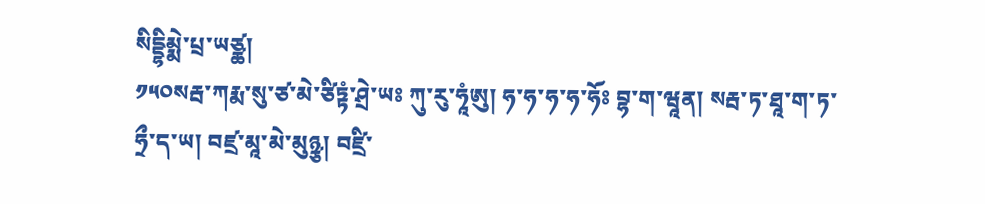སིདྡྷིམྨེ་པྲ་ཡཙྪ།
༡༥༠སརྦ་ཀརྨ་སུ་ཙ་མེ་ཙིཏྟཾ་ཤྲེ་ཡཿ ཀུ་རུ་ཧཱཾཨུ། ཧ་ཧ་ཧ་ཧ་ཧོཿ བྷ་ག་ཝཱན། སརྦ་ཏ་ཐཱ་ག་ཏ་ཧྲྀ་ད་ཡ། བཛྲ་མཱ་མེ་མུཉྩ། བཛྲི་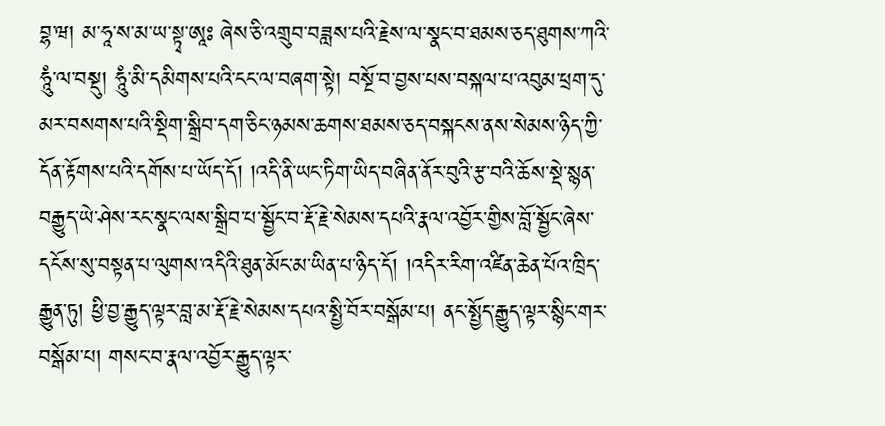བྷ་ཝ། མ་ཧཱ་ས་མ་ཡ་སྟྭ་ཨཱཿ ཞེས་ཅི་འགྲུབ་བཟླས་པའི་རྗེས་ལ་སྣང་བ་ཐམས་ཅད་ཐུགས་ཀའི་ཧཱུཾ་ལ་བསྡུ། ཧཱུཾ་མི་དམིགས་པའི་ངང་ལ་བཞག་སྟེ། བསྔོ་བ་བྱས་པས་བསྐལ་པ་འབུམ་ཕྲག་དུ་མར་བསགས་པའི་སྡིག་སྒྲིབ་དག་ཅིང་ཉམས་ཆགས་ཐམས་ཅད་བསྐངས་ནས་སེམས་ཉིད་ཀྱི་དོན་རྟོགས་པའི་དགོས་པ་ཡོད་དོ། །འདི་ནི་ཡང་ཏིག་ཡིད་བཞིན་ནོར་བུའི་རྩ་བའི་ཆོས་སྡེ་སྙན་བརྒྱུད་ཡེ་ཤེས་རང་སྣང་ལས་སྒྲིབ་པ་སྦྱོང་བ་རྡོ་རྗེ་སེམས་དཔའི་རྣལ་འབྱོར་གྱིས་བློ་སྦྱོང་ཞེས་དངོས་སུ་བསྟན་པ་ལུགས་འདིའི་ཐུན་མོང་མ་ཡིན་པ་ཉིད་དོ། །འདིར་རིག་འཛིན་ཆེན་པོའ་ཁྲིད་རྒྱུན་ཏུ། ཕྱི་བྱ་རྒྱུད་ལྟར་བླ་མ་རྡོ་རྗེ་སེམས་དཔའ་སྤྱི་བོར་བསྒོམ་པ། ནང་སྤྱོད་རྒྱུད་ལྟར་སྙིང་གར་བསྒོམ་པ། གསང་བ་རྣལ་འབྱོར་རྒྱུད་ལྟར་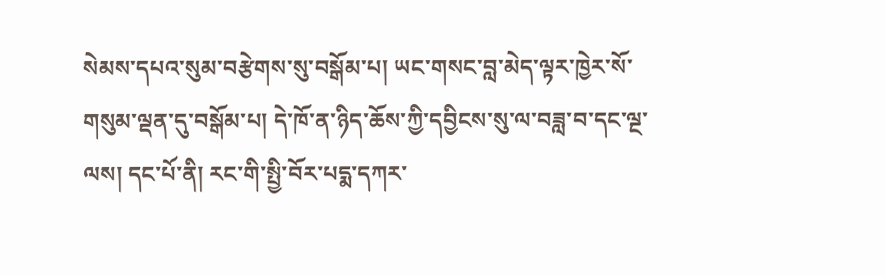སེམས་དཔའ་སུམ་བརྩེགས་སུ་བསྒོམ་པ། ཡང་གསང་བླ་མེད་ལྟར་ཁྱེར་སོ་གསུམ་ལྡན་དུ་བསྒོམ་པ། དེ་ཁོ་ན་ཉིད་ཆོས་ཀྱི་དབྱིངས་སུ་ལ་བཟླ་བ་དང་ལྔ་ལས། དང་པོ་ནི། རང་གི་སྤྱི་བོར་པདྨ་དཀར་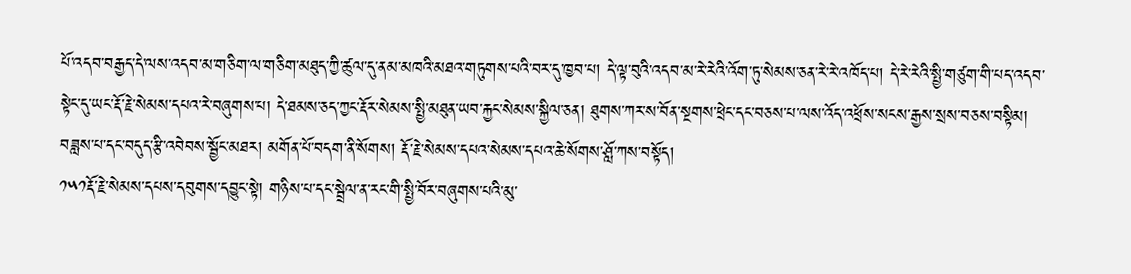པོ་འདབ་བརྒྱད་དེ་ལས་འདབ་མ་གཅིག་ལ་གཅིག་མཐུད་ཀྱི་ཚུལ་དུ་ནམ་མཁའི་མཐའ་གཏུགས་པའི་བར་དུ་ཁྱབ་པ། དེ་ལྟ་བུའི་འདབ་མ་རེ་རེའི་འོག་ཏུ་སེམས་ཅན་རེ་རེ་འཁོད་པ། དེ་རེ་རེའི་སྤྱི་གཙུག་གི་པད་འདབ་སྟེང་དུ་ཡང་རྡོ་རྗེ་སེམས་དཔའ་རེ་བཞུགས་པ། དེ་ཐམས་ཅད་ཀྱང་རྡོར་སེམས་སྤྱི་མཐུན་ཡབ་རྐྱང་སེམས་སྐྱིལ་ཅན། ཐུགས་ཀར་ས་བོན་སྔགས་ཕྲེང་དང་བཅས་པ་ལས་འོད་འཕྲོས་སངས་རྒྱས་སྲས་བཅས་བསྟིམ། བཟླས་པ་དང་བདུད་རྩི་འབེབས་སྦྱོང་མཐར། མགོན་པོ་བདག་ནི་སོགས། རྡོ་རྗེ་སེམས་དཔའ་སེམས་དཔའ་ཆེ་སོགས་ཤློ་ཀས་བསྟོད།
༡༥༡རྡོ་རྗེ་སེམས་དཔས་དབུགས་དབྱུང་སྟེ། གཉིས་པ་དང་སྦྲེལ་ན་རང་གི་སྤྱི་བོར་བཞུགས་པའི་མུ་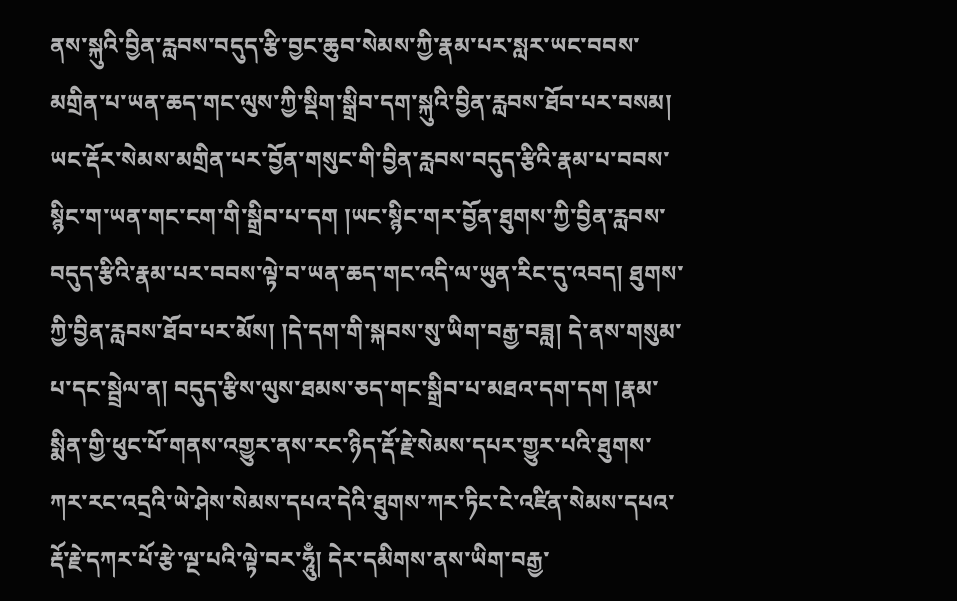ནས་སྐུའི་བྱིན་རླབས་བདུད་རྩི་བྱང་ཆུབ་སེམས་ཀྱི་རྣམ་པར་སླར་ཡང་བབས་མགྲིན་པ་ཡན་ཆད་གང་ལུས་ཀྱི་སྡིག་སྒྲིབ་དག་སྐུའི་བྱིན་རླབས་ཐོབ་པར་བསམ། ཡང་རྡོར་སེམས་མགྲིན་པར་བྱོན་གསུང་གི་བྱིན་རླབས་བདུད་རྩིའི་རྣམ་པ་བབས་སྙིང་ག་ཡན་གང་ངག་གི་སྒྲིབ་པ་དག །ཡང་སྙིང་གར་བྱོན་ཐུགས་ཀྱི་བྱིན་རླབས་བདུད་རྩིའི་རྣམ་པར་བབས་ལྟེ་བ་ཡན་ཆད་གང་འདི་ལ་ཡུན་རིང་དུ་འབད། ཐུགས་ཀྱི་བྱིན་རླབས་ཐོབ་པར་མོས། །དེ་དག་གི་སྐབས་སུ་ཡིག་བརྒྱ་བཟླ། དེ་ནས་གསུམ་པ་དང་སྦྲེལ་ན། བདུད་རྩིས་ལུས་ཐམས་ཅད་གང་སྒྲིབ་པ་མཐའ་དག་དག །རྣམ་སྨིན་གྱི་ཕུང་པོ་གནས་འགྱུར་ནས་རང་ཉིད་རྡོ་རྗེ་སེམས་དཔར་གྱུར་པའི་ཐུགས་ཀར་རང་འདྲའི་ཡེ་ཤེས་སེམས་དཔའ་དེའི་ཐུགས་ཀར་ཏིང་ངེ་འཛིན་སེམས་དཔའ་རྡོ་རྗེ་དཀར་པོ་རྩེ་ལྔ་པའི་ལྟེ་བར་ཧཱུྃ། དེར་དམིགས་ནས་ཡིག་བརྒྱ་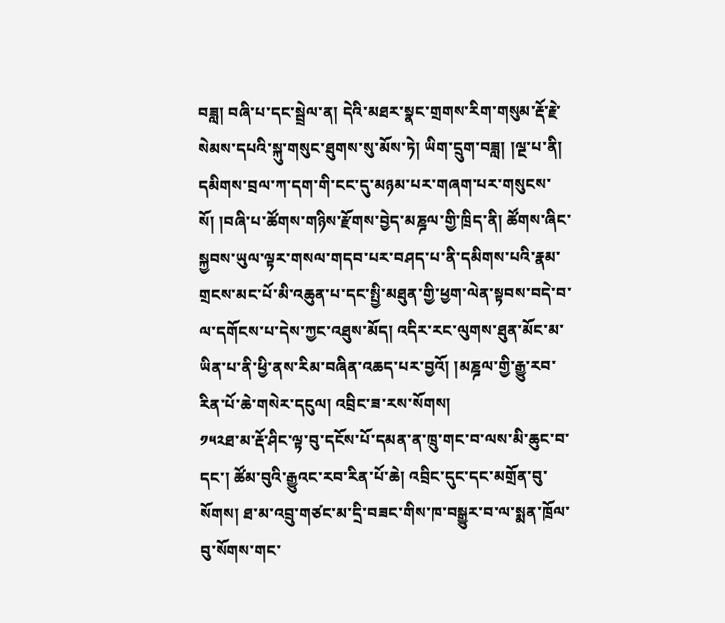བཟླ། བཞི་པ་དང་སྦྲེལ་ན། དེའི་མཐར་སྣང་གྲགས་རིག་གསུམ་རྡོ་རྗེ་སེམས་དཔའི་སྐུ་གསུང་ཐུགས་སུ་མོས་ཏེ། ཡིག་དྲུག་བཟླ། །ལྔ་པ་ནི། དམིགས་བྲལ་ཀ་དག་གི་ངང་དུ་མཉམ་པར་གཞག་པར་གསུངས་སོ། །བཞི་པ་ཚོགས་གཉིས་རྫོགས་བྱེད་མཎྜལ་གྱི་ཁྲིད་ནི། ཚོགས་ཞིང་སྐྱབས་ཡུལ་ལྟར་གསལ་གདབ་པར་བཤད་པ་ནི་དམིགས་པའི་རྣམ་གྲངས་མང་པོ་མི་འཆུན་པ་དང་སྤྱི་མཐུན་གྱི་ཕྱག་ལེན་སྟབས་བདེ་བ་ལ་དགོངས་པ་དེས་ཀྱང་འཐུས་མོད། འདིར་རང་ལུགས་ཐུན་མོང་མ་ཡིན་པ་ནི་ཕྱི་ནས་རིམ་བཞིན་འཆད་པར་བྱའོ། །མཎྜལ་གྱི་རྒྱུ་རབ་རིན་པོ་ཆེ་གསེར་དངུལ། འབྲིང་ཟ་རས་སོགས།
༡༥༢ཐ་མ་རྡོ་ཤིང་ལྟ་བུ་དངོས་པོ་དམན་ན་ཁྲུ་གང་བ་ལས་མི་ཆུང་བ་དང་། ཚོམ་བུའི་རྒྱུའང་རབ་རིན་པོ་ཆེ། འབྲིང་དུང་དང་མགྲོན་བུ་སོགས། ཐ་མ་འབྲུ་གཙང་མ་དྲི་བཟང་གིས་ཁ་བསྒྱུར་བ་ལ་སྨན་ཁྲོལ་བུ་སོགས་གང་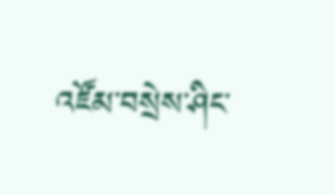འཛོམ་བསྲེས་ཤིང་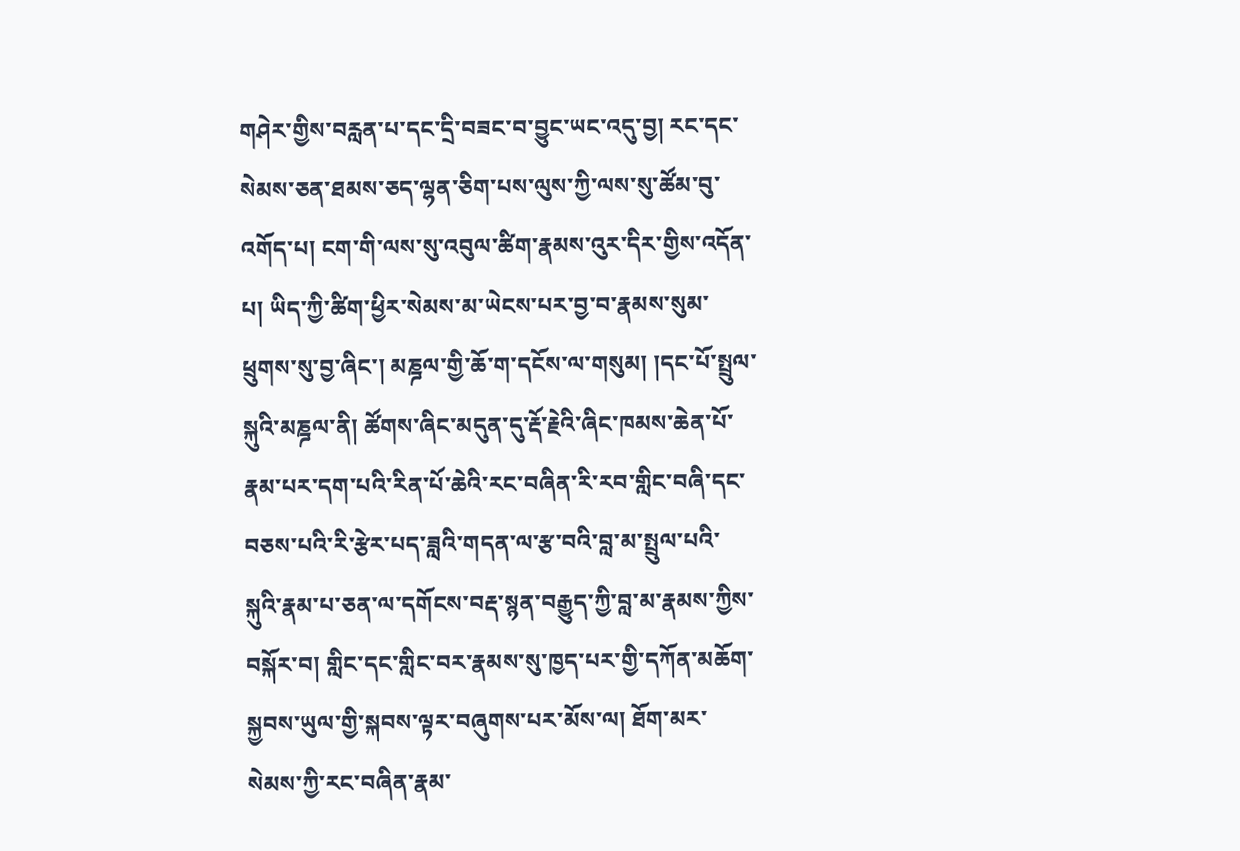གཤེར་གྱིས་བརླན་པ་དང་དྲི་བཟང་བ་བྱུང་ཡང་འདུ་བྱ། རང་དང་སེམས་ཅན་ཐམས་ཅད་ལྷན་ཅིག་པས་ལུས་ཀྱི་ལས་སུ་ཚོམ་བུ་འགོད་པ། ངག་གི་ལས་སུ་འབུལ་ཚིག་རྣམས་འུར་དིར་གྱིས་འདོན་པ། ཡིད་ཀྱི་ཚིག་ཕྱིར་སེམས་མ་ཡེངས་པར་བྱ་བ་རྣམས་སུམ་ཕྲུགས་སུ་བྱ་ཞིང་། མཎྜལ་གྱི་ཆོ་ག་དངོས་ལ་གསུམ། །དང་པོ་སྤྲུལ་སྐུའི་མཎྜལ་ནི། ཚོགས་ཞིང་མདུན་དུ་རྡོ་རྗེའི་ཞིང་ཁམས་ཆེན་པོ་རྣམ་པར་དག་པའི་རིན་པོ་ཆེའི་རང་བཞིན་རི་རབ་གླིང་བཞི་དང་བཅས་པའི་རི་རྩེར་པད་ཟླའི་གདན་ལ་རྩ་བའི་བླ་མ་སྤྲུལ་པའི་སྐུའི་རྣམ་པ་ཅན་ལ་དགོངས་བརྡ་སྙན་བརྒྱུད་ཀྱི་བླ་མ་རྣམས་ཀྱིས་བསྐོར་བ། གླིང་དང་གླིང་བར་རྣམས་སུ་ཁྱད་པར་གྱི་དཀོན་མཆོག་སྐྱབས་ཡུལ་གྱི་སྐབས་ལྟར་བཞུགས་པར་མོས་ལ། ཐོག་མར་སེམས་ཀྱི་རང་བཞིན་རྣམ་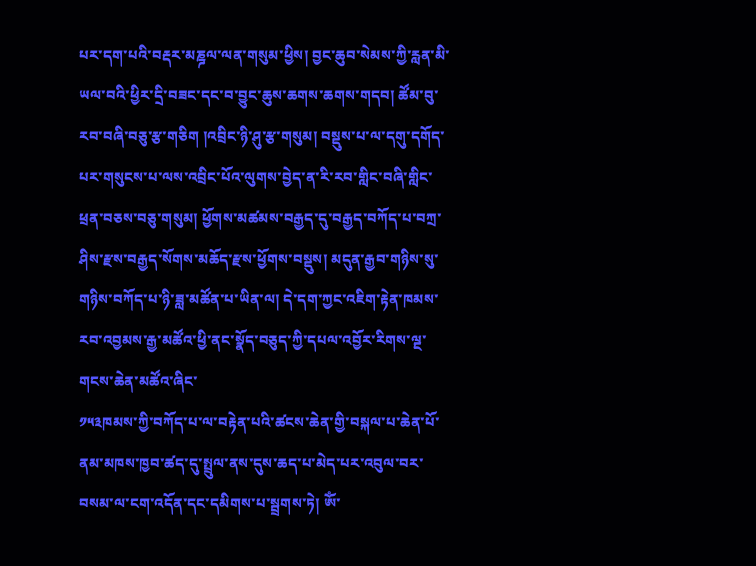པར་དག་པའི་བརྡར་མཎྜལ་ལན་གསུམ་ཕྱིས། བྱང་ཆུབ་སེམས་ཀྱི་རླན་མི་ཡལ་བའི་ཕྱིར་དྲི་བཟང་དང་བ་བྱུང་ཆུས་ཆགས་ཆགས་གདབ། ཚོམ་བུ་རབ་བཞི་བཅུ་རྩ་གཅིག །འབྲིང་ཉི་ཤུ་རྩ་གསུམ། བསྡུས་པ་ལ་དགུ་དགོད་པར་གསུངས་པ་ལས་འབྲིང་པོའ་ལུགས་བྱེད་ན་རི་རབ་གླིང་བཞི་གླིང་ཕྲན་བཅས་བཅུ་གསུམ། ཕྱོགས་མཚམས་བརྒྱད་དུ་བརྒྱད་བཀོད་པ་བཀྲ་ཤིས་རྫས་བརྒྱད་སོགས་མཆོད་རྫས་ཕྱོགས་བསྡུས། མདུན་རྒྱབ་གཉིས་སུ་གཉིས་བཀོད་པ་ཉི་ཟླ་མཚོན་པ་ཡིན་ལ། དེ་དག་ཀྱང་འཇིག་རྟེན་ཁམས་རབ་འབྱམས་རྒྱ་མཚོའ་ཕྱི་ནང་སྣོད་བཅུད་ཀྱི་དཔལ་འབྱོར་རིགས་ལྔ་གངས་ཆེན་མཚོའ་ཞིང་
༡༥༣ཁམས་ཀྱི་བཀོད་པ་ལ་བརྟེན་པའི་ཚངས་ཆེན་གྱི་བསྐལ་པ་ཆེན་པོ་ནམ་མཁས་ཁྱབ་ཚད་དུ་སྤྲུལ་ནས་དུས་ཆད་པ་མེད་པར་འབུལ་བར་བསམ་ལ་ངག་འདོན་དང་དམིགས་པ་སྦྲགས་ཏེ། ༀ་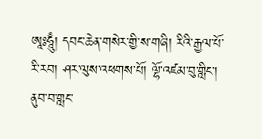ཨཱཿཧཱུྃ། དབང་ཆེན་གསེར་གྱི་ས་གཞི། རིའི་རྒྱལ་པོ་རི་རབ། ཤར་ལུས་འཕགས་པོ། ལྷོ་འཛམ་བུ་གླིང་། ནུབ་བ་གླང་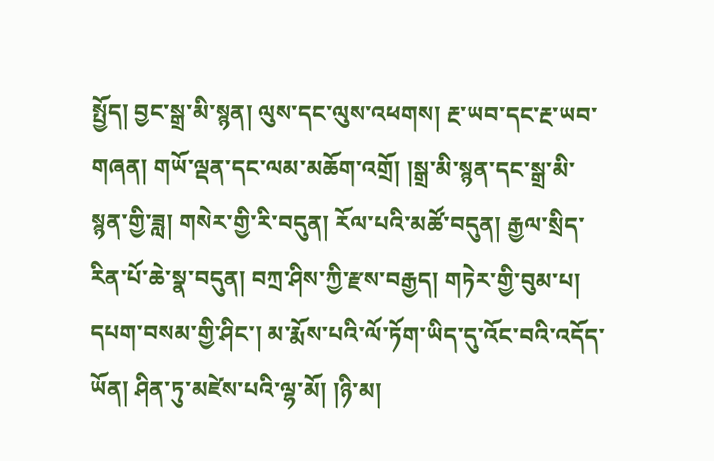སྤྱོད། བྱང་སྒྲ་མི་སྙན། ལུས་དང་ལུས་འཕགས། རྔ་ཡབ་དང་རྔ་ཡབ་གཞན། གཡོ་ལྡན་དང་ལམ་མཆོག་འགྲོ། །སྒྲ་མི་སྙན་དང་སྒྲ་མི་སྙན་གྱི་ཟླ། གསེར་གྱི་རི་བདུན། རོལ་པའི་མཚོ་བདུན། རྒྱལ་སྲིད་རིན་པོ་ཆེ་སྣ་བདུན། བཀྲ་ཤིས་ཀྱི་རྫས་བརྒྱད། གཏེར་གྱི་བུམ་པ། དཔག་བསམ་གྱི་ཤིང་། མ་རྨོས་པའི་ལོ་ཏོག་ཡིད་དུ་འོང་བའི་འདོད་ཡོན། ཤིན་ཏུ་མཛེས་པའི་ལྷ་མོ། །ཉི་མ།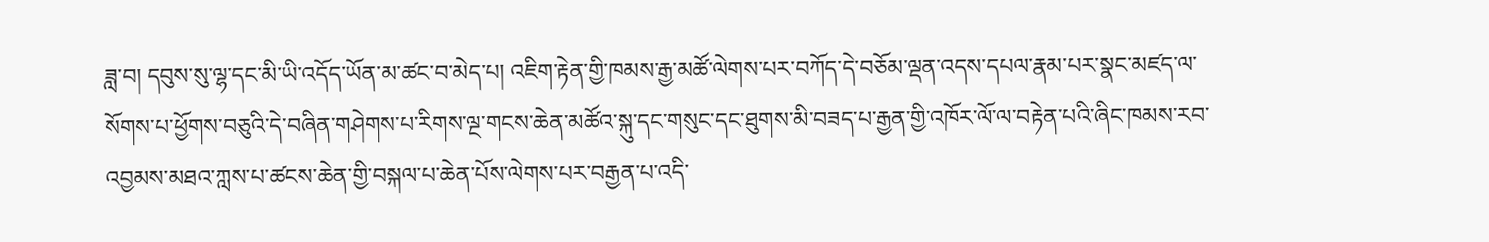ཟླ་བ། དབུས་སུ་ལྷ་དང་མི་ཡི་འདོད་ཡོན་མ་ཚང་བ་མེད་པ། འཇིག་རྟེན་གྱི་ཁམས་རྒྱ་མཚོ་ལེགས་པར་བཀོད་དེ་བཅོམ་ལྡན་འདས་དཔལ་རྣམ་པར་སྣང་མཛད་ལ་སོགས་པ་ཕྱོགས་བཅུའི་དེ་བཞིན་གཤེགས་པ་རིགས་ལྔ་གངས་ཆེན་མཚོའ་སྐུ་དང་གསུང་དང་ཐུགས་མི་བཟད་པ་རྒྱན་གྱི་འཁོར་ལོ་ལ་བརྟེན་པའི་ཞིང་ཁམས་རབ་འབྱམས་མཐའ་ཀླས་པ་ཚངས་ཆེན་གྱི་བསྐལ་པ་ཆེན་པོས་ལེགས་པར་བརྒྱན་པ་འདི་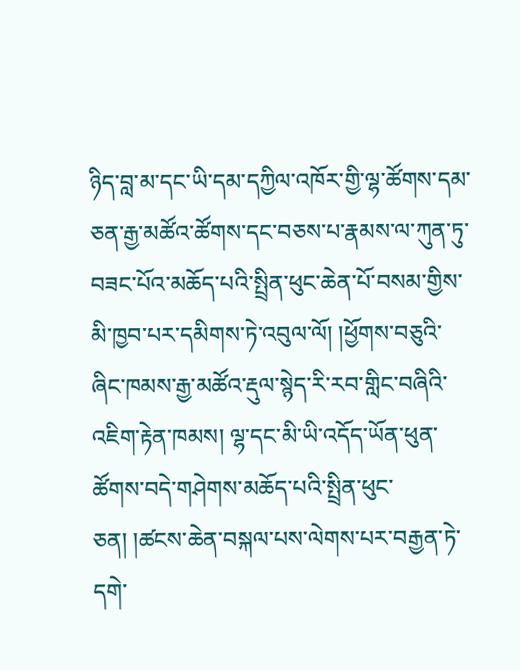ཉིད་བླ་མ་དང་ཡི་དམ་དཀྱིལ་འཁོར་གྱི་ལྷ་ཚོགས་དམ་ཅན་རྒྱ་མཚོའ་ཚོགས་དང་བཅས་པ་རྣམས་ལ་ཀུན་ཏུ་བཟང་པོའ་མཆོད་པའི་སྤྲིན་ཕུང་ཆེན་པོ་བསམ་གྱིས་མི་ཁྱབ་པར་དམིགས་ཏེ་འབུལ་ལོ། །ཕྱོགས་བཅུའི་ཞིང་ཁམས་རྒྱ་མཚོའ་རྡུལ་སྙེད་རི་རབ་གླིང་བཞིའི་འཇིག་རྟེན་ཁམས། ལྷ་དང་མི་ཡི་འདོད་ཡོན་ཕུན་ཚོགས་བདེ་གཤེགས་མཆོད་པའི་སྤྲིན་ཕུང་ཅན། །ཚངས་ཆེན་བསྐལ་པས་ལེགས་པར་བརྒྱན་ཏེ་དགེ་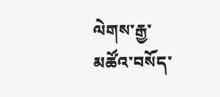ལེགས་རྒྱ་མཚོའ་བསོད་